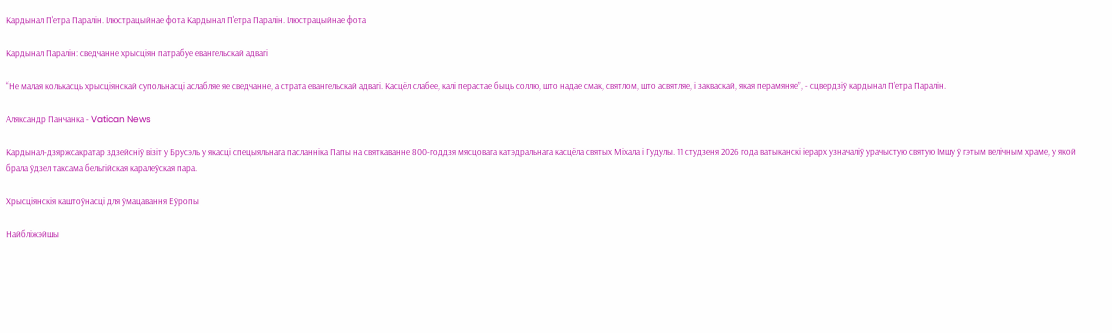Кардынал П'етра Паралін. Ілюстрацыйнае фота Кардынал П'етра Паралін. Ілюстрацыйнае фота

Кардынал Паралін: сведчанне хрысціян патрабуе евангельскай адвагі

“Не малая колькасць хрысціянскай супольнасці аслабляе яе сведчанне, а страта евангельскай адвагі. Касцёл слабее, калі перастае быць соллю, што надае смак, святлом, што асвятляе, і закваскай, якая перамяняе”, - сцвердзіў кардынал П’етра Паралін.

Аляксандр Панчанка - Vatican News

Кардынал-дзяржсакратар здзейсніў візіт у Брусэль у якасці спецыяльнага пасланніка Папы на святкаванне 800-годдзя мясцовага катэдральнага касцёла святых Міхала і Гудулы. 11 студзеня 2026 года ватыканскі іерарх узначаліў урачыстую святую Імшу ў гэтым велічным храме, у якой брала ўдзел таксама бельгійская каралеўская пара.

Хрысціянскія каштоўнасці для ўмацавання Еўропы

Найбліжэйшы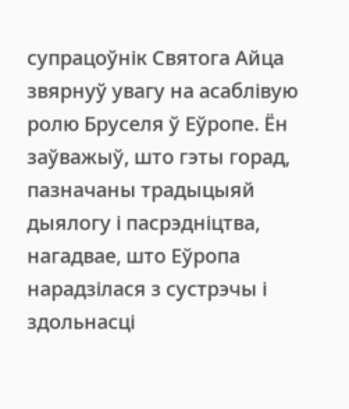супрацоўнік Святога Айца звярнуў увагу на асаблівую ролю Бруселя ў Еўропе. Ён заўважыў, што гэты горад, пазначаны традыцыяй дыялогу і пасрэдніцтва, нагадвае, што Еўропа нарадзілася з сустрэчы і здольнасці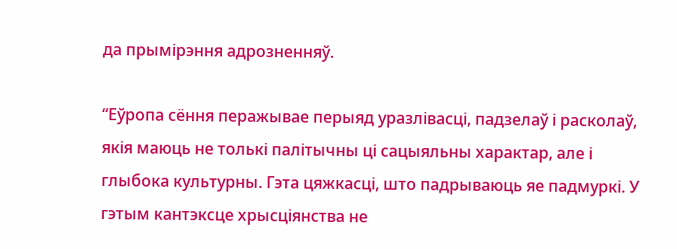да прымірэння адрозненняў.

“Еўропа сёння перажывае перыяд уразлівасці, падзелаў і расколаў, якія маюць не толькі палітычны ці сацыяльны характар, але і глыбока культурны. Гэта цяжкасці, што падрываюць яе падмуркі. У гэтым кантэксце хрысціянства не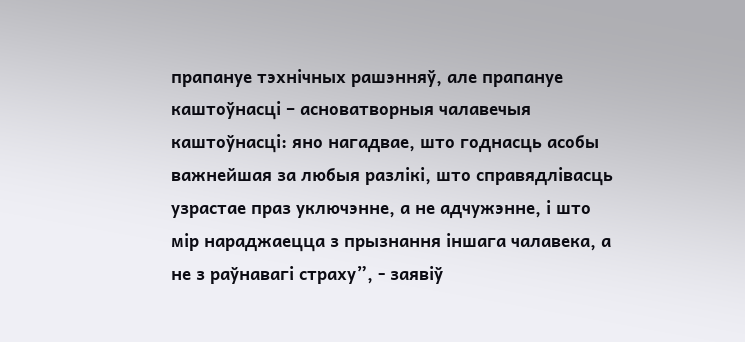прапануе тэхнічных рашэнняў, але прапануе каштоўнасці – асноватворныя чалавечыя каштоўнасці: яно нагадвае, што годнасць асобы важнейшая за любыя разлікі, што справядлівасць узрастае праз уключэнне, а не адчужэнне, і што мір нараджаецца з прызнання іншага чалавека, а не з раўнавагі страху”, - заявіў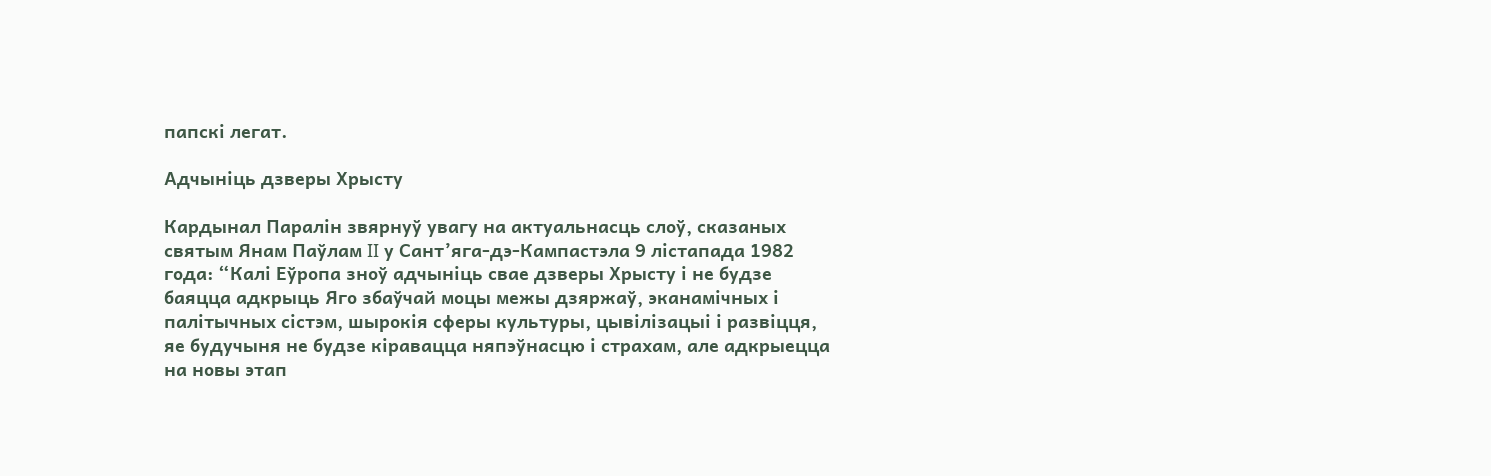папскі легат.

Адчыніць дзверы Хрысту

Кардынал Паралін звярнуў увагу на актуальнасць слоў, сказаных святым Янам Паўлам II у Сант’яга-дэ-Кампастэла 9 лістапада 1982 года: “Калі Еўропа зноў адчыніць свае дзверы Хрысту і не будзе баяцца адкрыць Яго збаўчай моцы межы дзяржаў, эканамічных і палітычных сістэм, шырокія сферы культуры, цывілізацыі і развіцця, яе будучыня не будзе кіравацца няпэўнасцю і страхам, але адкрыецца на новы этап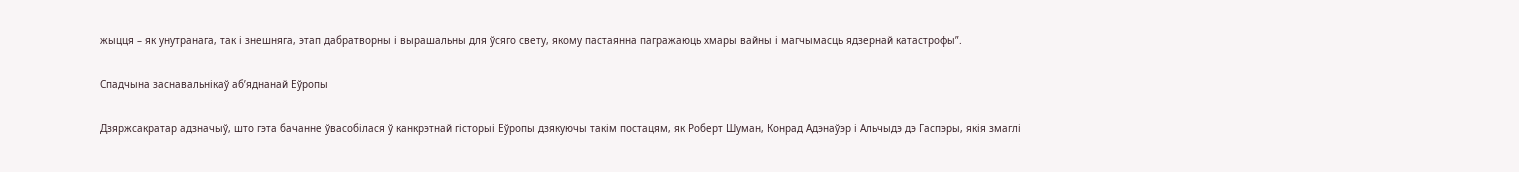жыцця – як унутранага, так і знешняга, этап дабратворны і вырашальны для ўсяго свету, якому пастаянна пагражаюць хмары вайны і магчымасць ядзернай катастрофы”.

Спадчына заснавальнікаў аб’яднанай Еўропы

Дзяржсакратар адзначыў, што гэта бачанне ўвасобілася ў канкрэтнай гісторыі Еўропы дзякуючы такім постацям, як Роберт Шуман, Конрад Адэнаўэр і Альчыдэ дэ Гаспэры, якія змаглі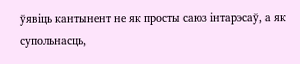ўявіць кантынент не як просты саюз інтарэсаў, а як супольнасць,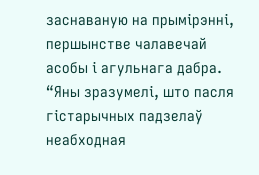заснаваную на прымірэнні, першынстве чалавечай асобы і агульнага дабра. “Яны зразумелі, што пасля гістарычных падзелаў неабходная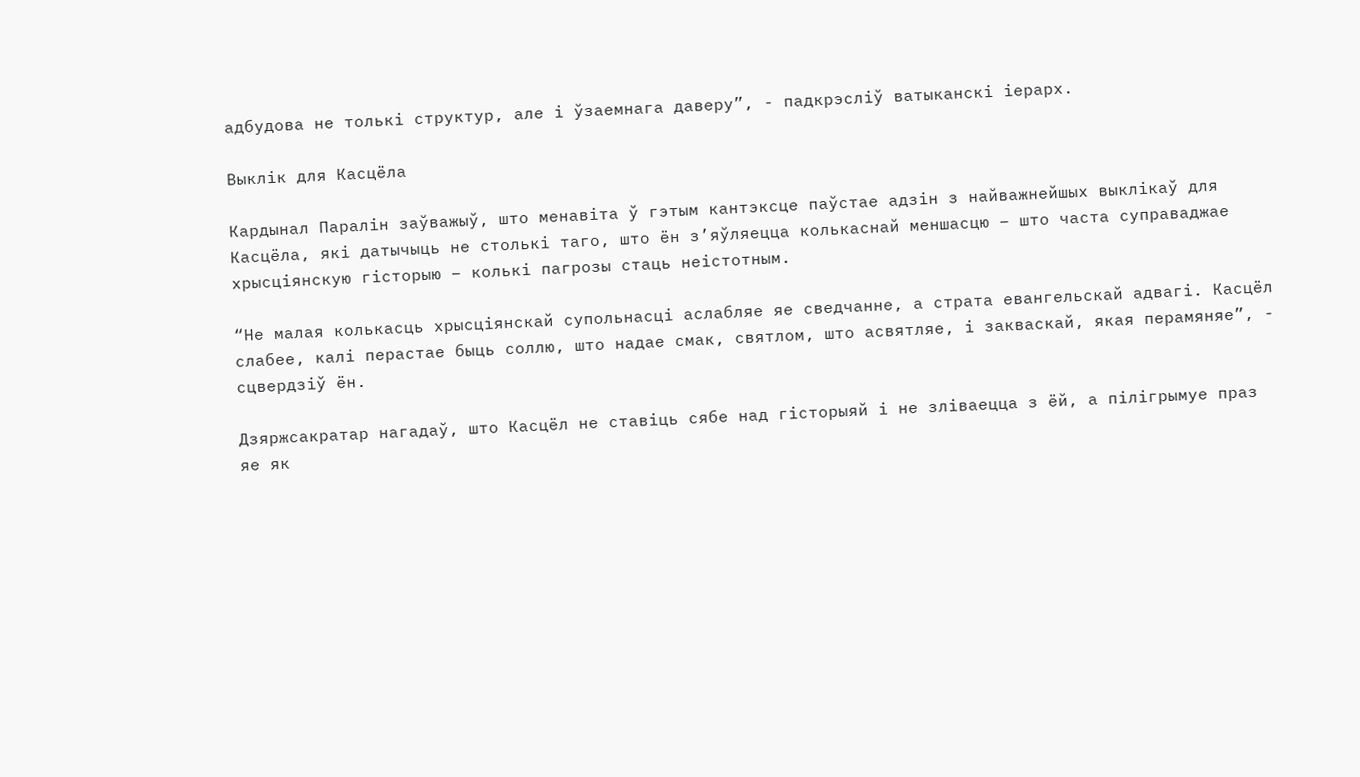адбудова не толькі структур, але і ўзаемнага даверу”, - падкрэсліў ватыканскі іерарх.

Выклік для Касцёла

Кардынал Паралін заўважыў, што менавіта ў гэтым кантэксце паўстае адзін з найважнейшых выклікаў для Касцёла, які датычыць не столькі таго, што ён з’яўляецца колькаснай меншасцю – што часта суправаджае хрысціянскую гісторыю – колькі пагрозы стаць неістотным.

“Не малая колькасць хрысціянскай супольнасці аслабляе яе сведчанне, а страта евангельскай адвагі. Касцёл слабее, калі перастае быць соллю, што надае смак, святлом, што асвятляе, і закваскай, якая перамяняе”, - сцвердзіў ён.

Дзяржсакратар нагадаў, што Касцёл не ставіць сябе над гісторыяй і не зліваецца з ёй, а пілігрымуе праз яе як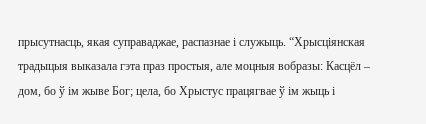прысутнасць, якая суправаджае, распазнае і служыць. “Хрысціянская традыцыя выказала гэта праз простыя, але моцныя вобразы: Касцёл – дом, бо ў ім жыве Бог; цела, бо Хрыстус працягвае ў ім жыць і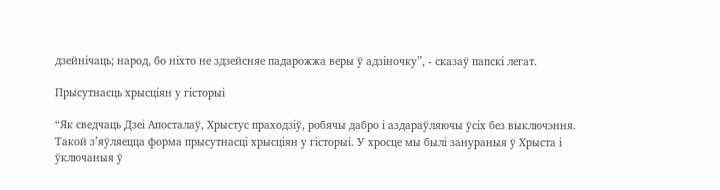дзейнічаць; народ, бо ніхто не здзейсняе падарожжа веры ў адзіночку”, - сказаў папскі легат.

Прысутнасць хрысціян у гісторыі

“Як сведчаць Дзеі Апосталаў, Хрыстус праходзіў, робячы дабро і аздараўляючы ўсіх без выключэння. Такой з’яўляецца форма прысутнасці хрысціян у гісторыі. У хросце мы былі занураныя ў Хрыста і ўключаныя ў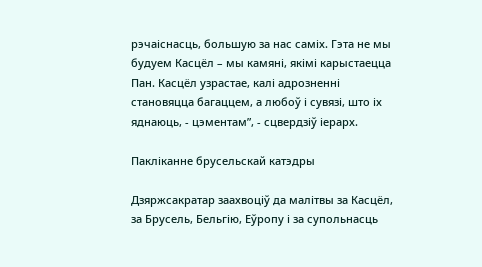рэчаіснасць, большую за нас саміх. Гэта не мы будуем Касцёл – мы камяні, якімі карыстаецца Пан. Касцёл узрастае, калі адрозненні становяцца багаццем, а любоў і сувязі, што іх яднаюць, - цэментам”, - сцвердзіў іерарх.

Пакліканне брусельскай катэдры

Дзяржсакратар заахвоціў да малітвы за Касцёл, за Брусель, Бельгію, Еўропу і за супольнасць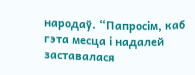народаў. “Папросім, каб гэта месца і надалей заставалася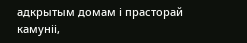адкрытым домам і прасторай камуніі,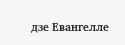дзе Евангелле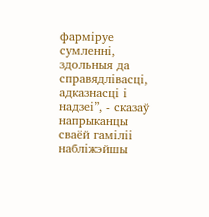фарміруе сумленні, здольныя да справядлівасці, адказнасці і надзеі”, - сказаў напрыканцы сваёй гаміліі набліжэйшы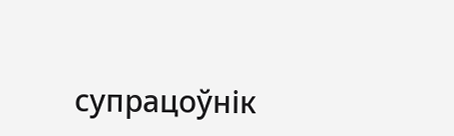супрацоўнік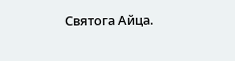Святога Айца.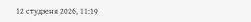12 студзеня 2026, 11:19